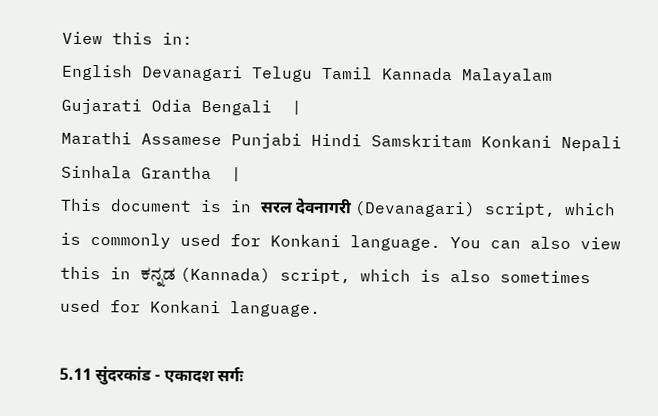View this in:
English Devanagari Telugu Tamil Kannada Malayalam Gujarati Odia Bengali  |
Marathi Assamese Punjabi Hindi Samskritam Konkani Nepali Sinhala Grantha  |
This document is in सरल देवनागरी (Devanagari) script, which is commonly used for Konkani language. You can also view this in ಕನ್ನಡ (Kannada) script, which is also sometimes used for Konkani language.

5.11 सुंदरकांड - एकादश सर्गः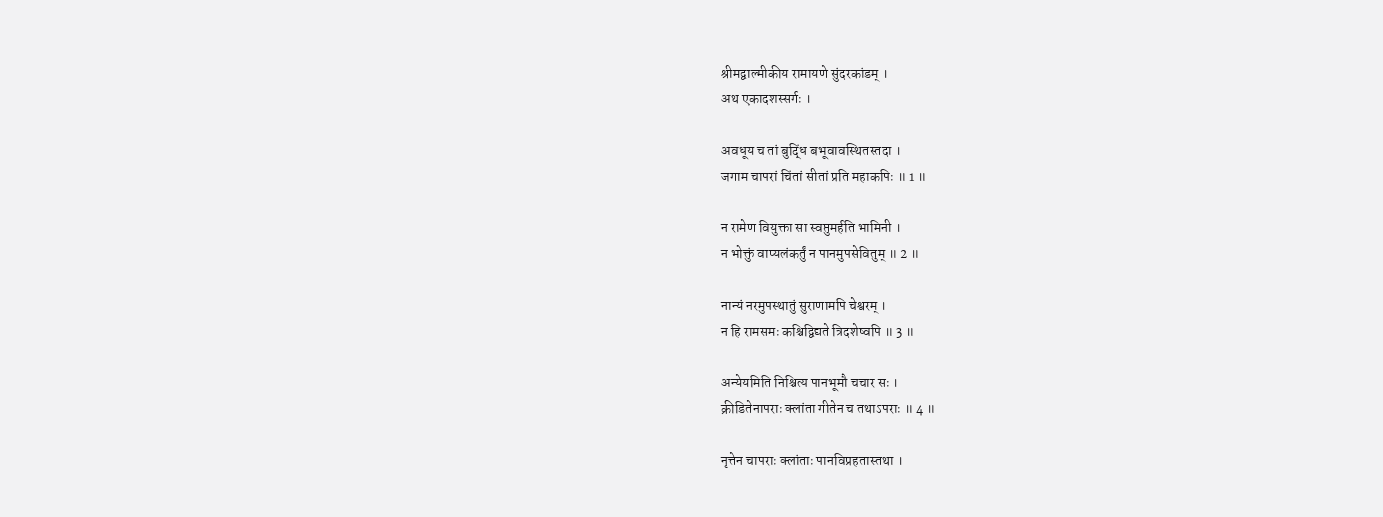श्रीमद्वाल्मीकीय रामायणे सुंदरकांडम् ।
अथ एकादशस्सर्गः ।

अवधूय च तां बुद्धिं बभूवावस्थितस्तदा ।
जगाम चापरां चिंतां सीतां प्रति महाकपिः ॥ 1 ॥

न रामेण वियुक्ता सा स्वप्तुमर्हति भामिनी ।
न भोक्तुं वाप्यलंकर्तुं न पानमुपसेवितुम् ॥ 2 ॥

नान्यं नरमुपस्थातुं सुराणामपि चेश्वरम् ।
न हि रामसमः कश्चिद्विद्यते त्रिदशेष्वपि ॥ 3 ॥

अन्येयमिति निश्चित्य पानभूमौ चचार सः ।
क्रीडितेनापराः क्लांता गीतेन च तथाऽपराः ॥ 4 ॥

नृत्तेन चापराः क्लांताः पानविप्रहतास्तथा ।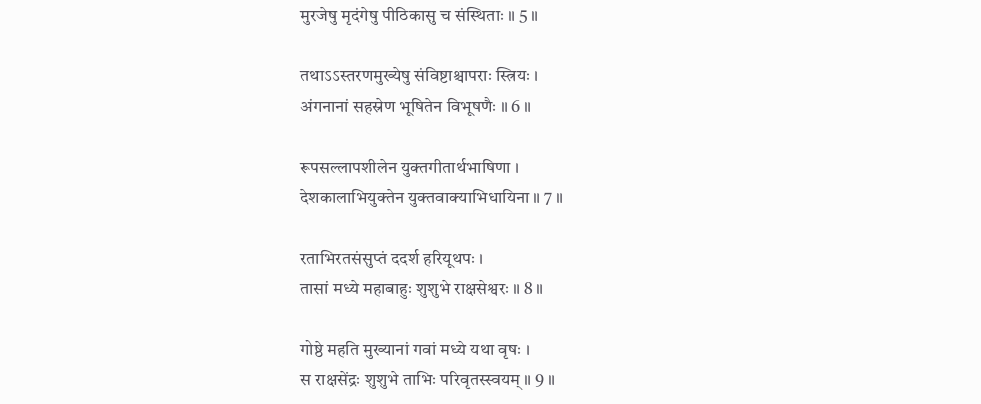मुरजेषु मृदंगेषु पीठिकासु च संस्थिताः ॥ 5 ॥

तथाऽऽस्तरणमुख्येषु संविष्टाश्चापराः स्त्रियः ।
अंगनानां सहस्रेण भूषितेन विभूषणैः ॥ 6 ॥

रूपसल्लापशीलेन युक्तगीतार्थभाषिणा ।
देशकालाभियुक्तेन युक्तवाक्याभिधायिना ॥ 7 ॥

रताभिरतसंसुप्तं ददर्श हरियूथपः ।
तासां मध्ये महाबाहुः शुशुभे राक्षसेश्वरः ॥ 8 ॥

गोष्ठे महति मुख्यानां गवां मध्ये यथा वृषः ।
स राक्षसेंद्रः शुशुभे ताभिः परिवृतस्स्वयम् ॥ 9 ॥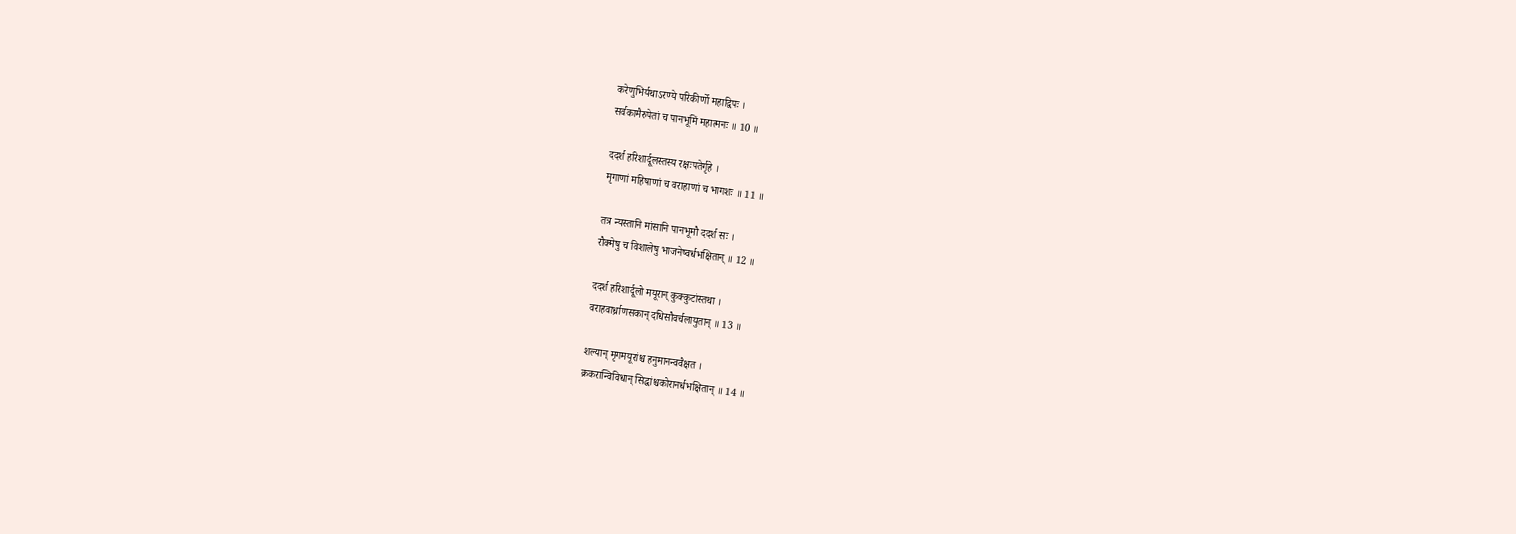करेणुभिर्यथाऽरण्ये परिकीर्णो महाद्विपः ।
सर्वकामैरुपेतां च पानभूमिं महात्मनः ॥ 10 ॥

ददर्श हरिशार्दूलस्तस्य रक्षःपतेर्गृहे ।
मृगाणां महिषाणां च वराहाणां च भागशः ॥ 11 ॥

तत्र न्यस्तानि मांसानि पानभूमौ ददर्श सः ।
रौक्मेषु च विशालेषु भाजनेष्वर्धभक्षितान् ॥ 12 ॥

ददर्श हरिशार्दूलो मयूरान् कुक्कुटांस्तथा ।
वराहवार्ध्राणसकान् दधिसौवर्चलायुतान् ॥ 13 ॥

शल्यान् मृगमयूरांश्च हनुमानन्ववैक्षत ।
क्रकरान्विविधान् सिद्धांश्चकोरानर्धभक्षितान् ॥ 14 ॥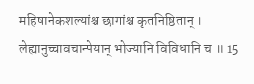महिषानेकशल्यांश्च छागांश्च कृतनिष्ठितान् ।
लेह्यानुच्चावचान्पेयान् भोज्यानि विविधानि च ॥ 15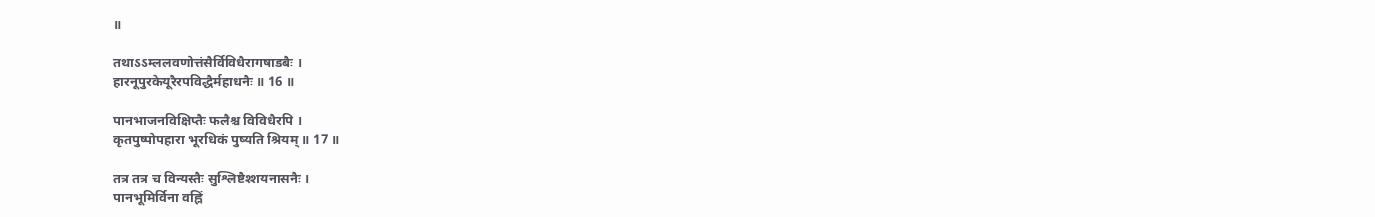॥

तथाऽऽम्ललवणोत्तंसैर्विविधैरागषाडबैः ।
हारनूपुरकेयूरैरपविद्धैर्महाधनैः ॥ 16 ॥

पानभाजनविक्षिप्तैः फलैश्च विविधैरपि ।
कृतपुष्पोपहारा भूरधिकं पुष्यति श्रियम् ॥ 17 ॥

तत्र तत्र च विन्यस्तैः सुश्लिष्टैश्शयनासनैः ।
पानभूमिर्विना वह्निं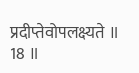प्रदीप्तेवोपलक्ष्यते ॥ 18 ॥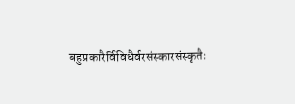बहुप्रकारैर्विविधैर्वरसंस्कारसंस्कृतैः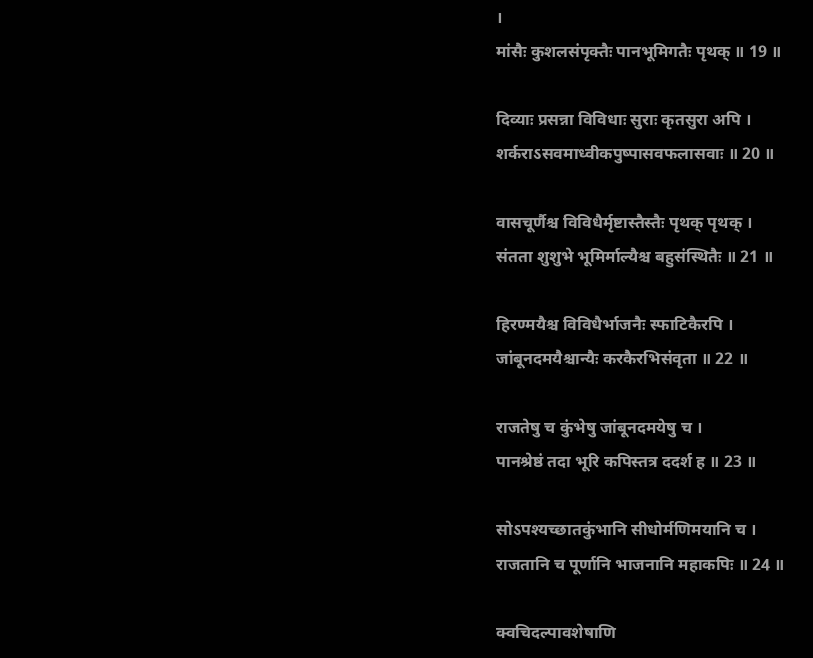।
मांसैः कुशलसंपृक्तैः पानभूमिगतैः पृथक् ॥ 19 ॥

दिव्याः प्रसन्ना विविधाः सुराः कृतसुरा अपि ।
शर्कराऽसवमाध्वीकपुष्पासवफलासवाः ॥ 20 ॥

वासचूर्णैश्च विविधैर्मृष्टास्तैस्तैः पृथक् पृथक् ।
संतता शुशुभे भूमिर्माल्यैश्च बहुसंस्थितैः ॥ 21 ॥

हिरण्मयैश्च विविधैर्भाजनैः स्फाटिकैरपि ।
जांबूनदमयैश्चान्यैः करकैरभिसंवृता ॥ 22 ॥

राजतेषु च कुंभेषु जांबूनदमयेषु च ।
पानश्रेष्ठं तदा भूरि कपिस्तत्र ददर्श ह ॥ 23 ॥

सोऽपश्यच्छातकुंभानि सीधोर्मणिमयानि च ।
राजतानि च पूर्णानि भाजनानि महाकपिः ॥ 24 ॥

क्वचिदल्पावशेषाणि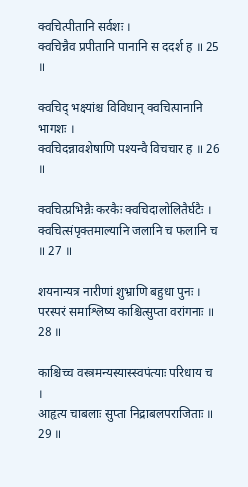क्वचित्पीतानि सर्वशः ।
क्वचिन्नैव प्रपीतानि पानानि स ददर्श ह ॥ 25 ॥

क्वचिद् भक्ष्यांश्च विविधान् क्वचित्पानानि भागशः ।
क्वचिदन्नावशेषाणि पश्यन्वै विचचार ह ॥ 26 ॥

क्वचित्प्रभिन्नैः करकैः क्वचिदालोलितैर्घटैः ।
क्वचित्संपृक्तमाल्यानि जलानि च फलानि च ॥ 27 ॥

शयनान्यत्र नारीणां शुभ्राणि बहुधा पुनः ।
परस्परं समाश्लिष्य काश्चित्सुप्ता वरांगनाः ॥ 28 ॥

काश्चिच्च वस्त्रमन्यस्यास्स्वपंत्याः परिधाय च ।
आहृत्य चाबलाः सुप्ता निद्राबलपराजिताः ॥ 29 ॥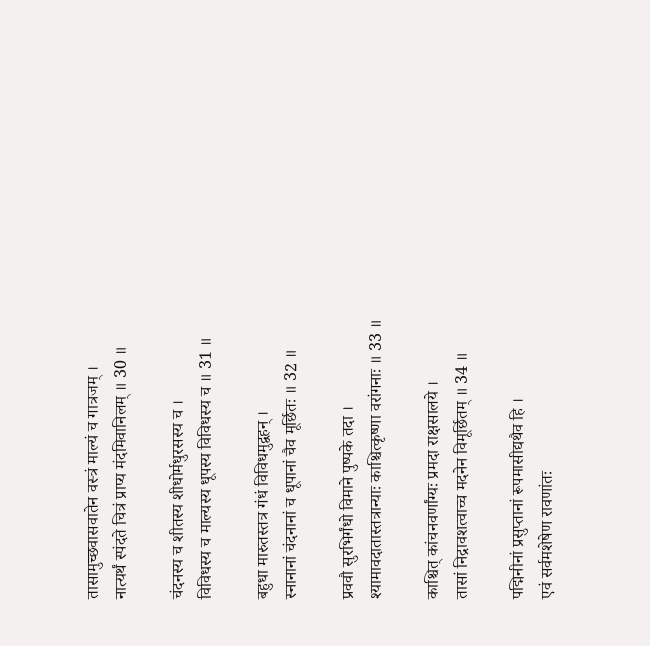तासामुच्छवासवातेन वस्त्रं माल्यं च गात्रजम् ।
नात्यर्थं स्पंदते चित्रं प्राप्य मंदमिवानिलम् ॥ 30 ॥

चंदनस्य च शीतस्य शीधोर्मधुरसस्य च ।
विविधस्य च माल्यस्य धूपस्य विविधस्य च ॥ 31 ॥

बहुधा मारुतस्तत्र गंधं विविधमुद्वहन् ।
स्नानानां चंदनानां च धूपानां चैव मूर्छितः ॥ 32 ॥

प्रववौ सुरभिर्गंधो विमाने पुष्पके तदा ।
श्यामावदातास्तत्रान्याः काश्चित्कृष्णा वरांगनाः ॥ 33 ॥

काश्चित् कांचनवर्णांग्यः प्रमदा राक्षसालये ।
तासां निद्रावशत्वाच्च मदनेन विमूर्छितम् ॥ 34 ॥

पद्मिनीनां प्रसुप्तानां रूपमासीद्यथैव हि ।
एवं सर्वमशेषेण रावणांतः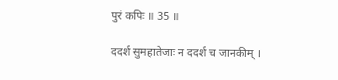पुरं कपिः ॥ 35 ॥

ददर्श सुमहातेजाः न ददर्श च जानकीम् ।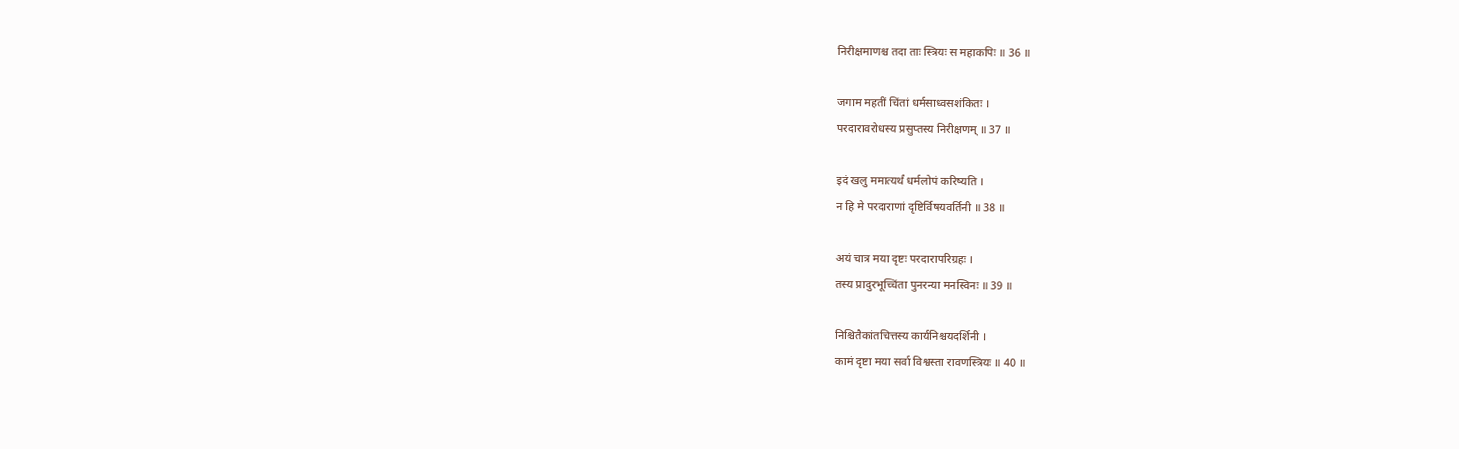निरीक्षमाणश्च तदा ताः स्त्रियः स महाकपिः ॥ 36 ॥

जगाम महतीं चिंतां धर्मसाध्वसशंकितः ।
परदारावरोधस्य प्रसुप्तस्य निरीक्षणम् ॥ 37 ॥

इदं खलु ममात्यर्थं धर्मलोपं करिष्यति ।
न हि मे परदाराणां दृष्टिर्विषयवर्तिनी ॥ 38 ॥

अयं चात्र मया दृष्टः परदारापरिग्रहः ।
तस्य प्रादुरभूच्चिंता पुनरन्या मनस्विनः ॥ 39 ॥

निश्चितैकांतचित्तस्य कार्यनिश्चयदर्शिनी ।
कामं दृष्टा मया सर्वा विश्वस्ता रावणस्त्रियः ॥ 40 ॥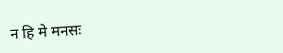न हि मे मनसः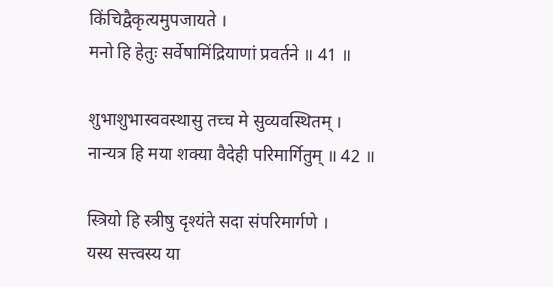किंचिद्वैकृत्यमुपजायते ।
मनो हि हेतुः सर्वेषामिंद्रियाणां प्रवर्तने ॥ 41 ॥

शुभाशुभास्ववस्थासु तच्च मे सुव्यवस्थितम् ।
नान्यत्र हि मया शक्या वैदेही परिमार्गितुम् ॥ 42 ॥

स्त्रियो हि स्त्रीषु दृश्यंते सदा संपरिमार्गणे ।
यस्य सत्त्वस्य या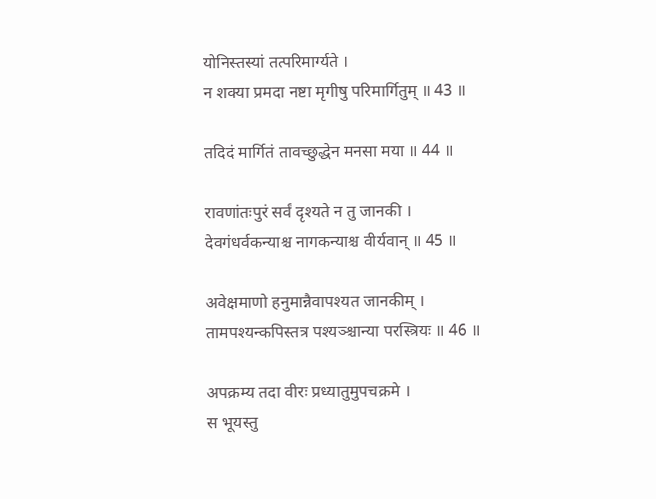योनिस्तस्यां तत्परिमार्ग्यते ।
न शक्या प्रमदा नष्टा मृगीषु परिमार्गितुम् ॥ 43 ॥

तदिदं मार्गितं तावच्छुद्धेन मनसा मया ॥ 44 ॥

रावणांतःपुरं सर्वं दृश्यते न तु जानकी ।
देवगंधर्वकन्याश्च नागकन्याश्च वीर्यवान् ॥ 45 ॥

अवेक्षमाणो हनुमान्नैवापश्यत जानकीम् ।
तामपश्यन्कपिस्तत्र पश्यञ्श्चान्या परस्त्रियः ॥ 46 ॥

अपक्रम्य तदा वीरः प्रध्यातुमुपचक्रमे ।
स भूयस्तु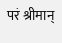परं श्रीमान्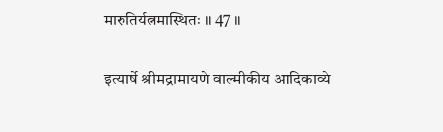मारुतिर्यत्नमास्थितः ॥ 47 ॥

इत्यार्षे श्रीमद्रामायणे वाल्मीकीय आदिकाव्ये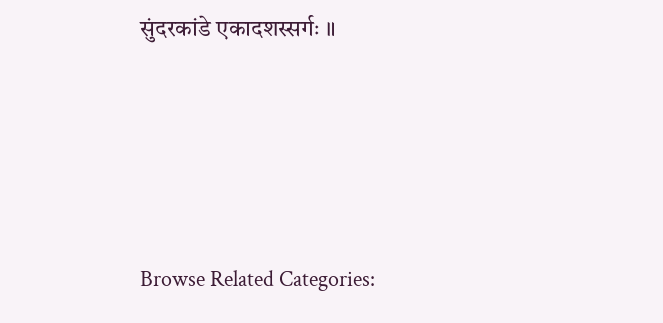सुंदरकांडे एकादशस्सर्गः ॥




Browse Related Categories: